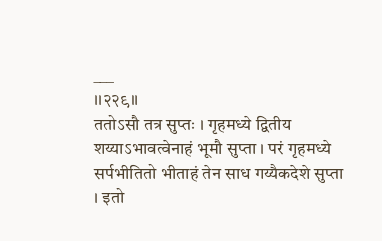___
।।२२९॥
ततोऽसौ तत्र सुप्तः । गृहमध्ये द्वितीय शय्याऽभावत्वेनाहं भूमौ सुप्ता । परं गृहमध्ये सर्पभीतितो भीताहं तेन साध गय्यैकदेशे सुप्ता । इतो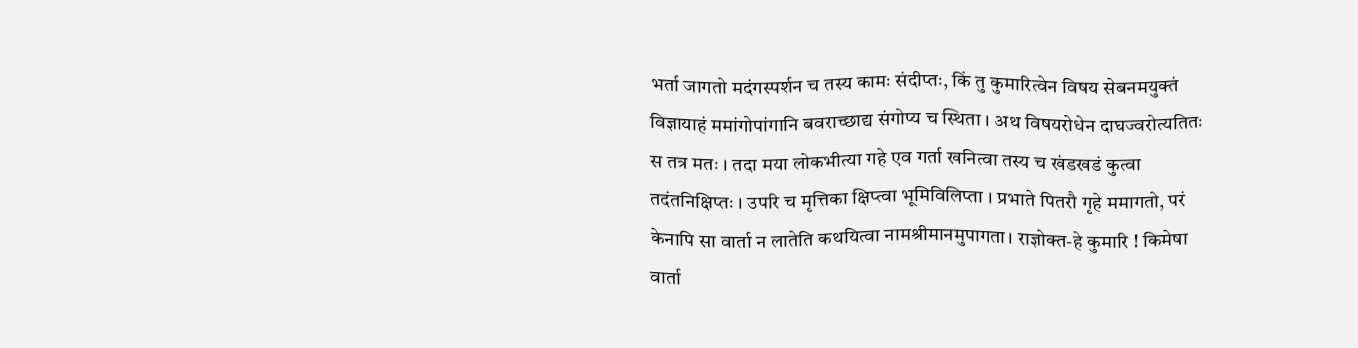भर्ता जागतो मदंगस्पर्शन च तस्य कामः संदीप्तः, किं तु कुमारित्वेन विषय सेबनमयुक्तं विज्ञायाहं ममांगोपांगानि बवराच्छाद्य संगोप्य च स्थिता । अथ विषयरोधेन दाघज्वरोत्यतितः स तत्र मतः । तदा मया लोकभीत्या गहे एव गर्ता खनित्वा तस्य च खंडखडं कुत्वा तदंतनिक्षिप्तः । उपरि च मृत्तिका क्षिप्त्वा भूमिविलिप्ता । प्रभाते पितरौ गृहे ममागतो, परं केनापि सा वार्ता न लातेति कथयित्वा नामश्रीमानमुपागता। राज्ञोक्त-हे कुमारि ! किमेषा वार्ता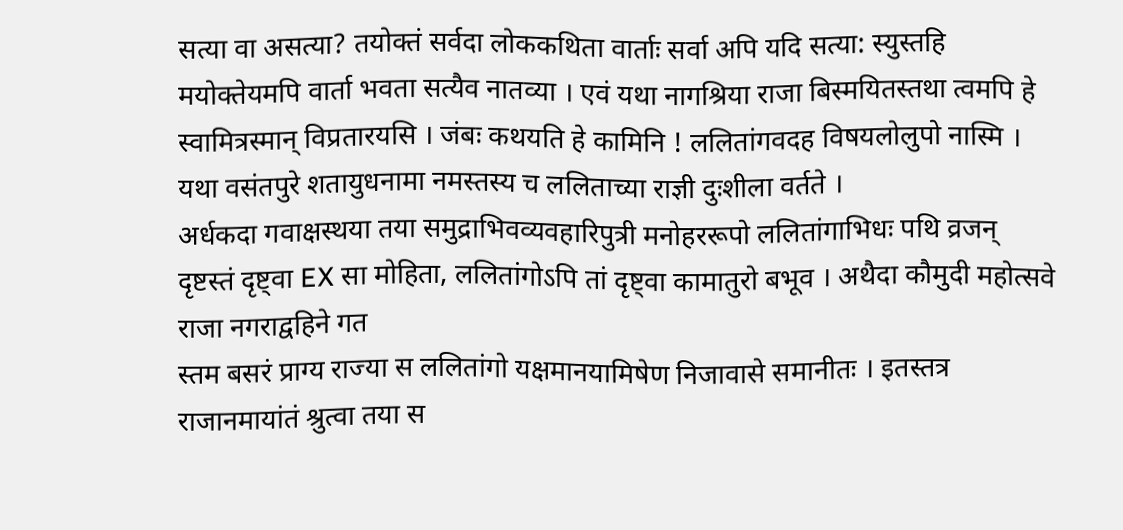सत्या वा असत्या? तयोक्तं सर्वदा लोककथिता वार्ताः सर्वा अपि यदि सत्या: स्युस्तहि मयोक्तेयमपि वार्ता भवता सत्यैव नातव्या । एवं यथा नागश्रिया राजा बिस्मयितस्तथा त्वमपि हे स्वामित्रस्मान् विप्रतारयसि । जंबः कथयति हे कामिनि ! ललितांगवदह विषयलोलुपो नास्मि । यथा वसंतपुरे शतायुधनामा नमस्तस्य च ललिताच्या राज्ञी दुःशीला वर्तते ।
अर्धकदा गवाक्षस्थया तया समुद्राभिवव्यवहारिपुत्री मनोहररूपो ललितांगाभिधः पथि व्रजन् दृष्टस्तं दृष्ट्वा EX सा मोहिता, ललितांगोऽपि तां दृष्ट्वा कामातुरो बभूव । अथैदा कौमुदी महोत्सवे राजा नगराद्वहिने गत
स्तम बसरं प्राग्य राज्या स ललितांगो यक्षमानयामिषेण निजावासे समानीतः । इतस्तत्र राजानमायांतं श्रुत्वा तया स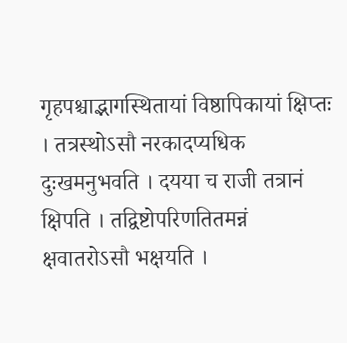गृहपश्चाद्भागस्थितायां विष्ठापिकायां क्षिप्तः । तत्रस्थोऽसौ नरकादप्यधिक दुःखमनुभवति । दयया च राजी तत्रानं क्षिपति । तद्विष्टोपरिणतितमन्नं क्षवातरोऽसौ भक्षयति ।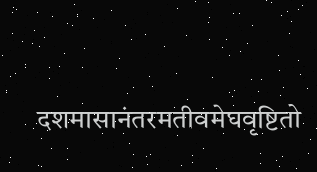दशमासानंतरमतीवमेघवृष्टितो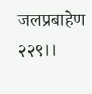जलप्रबाहेण
२२९।।